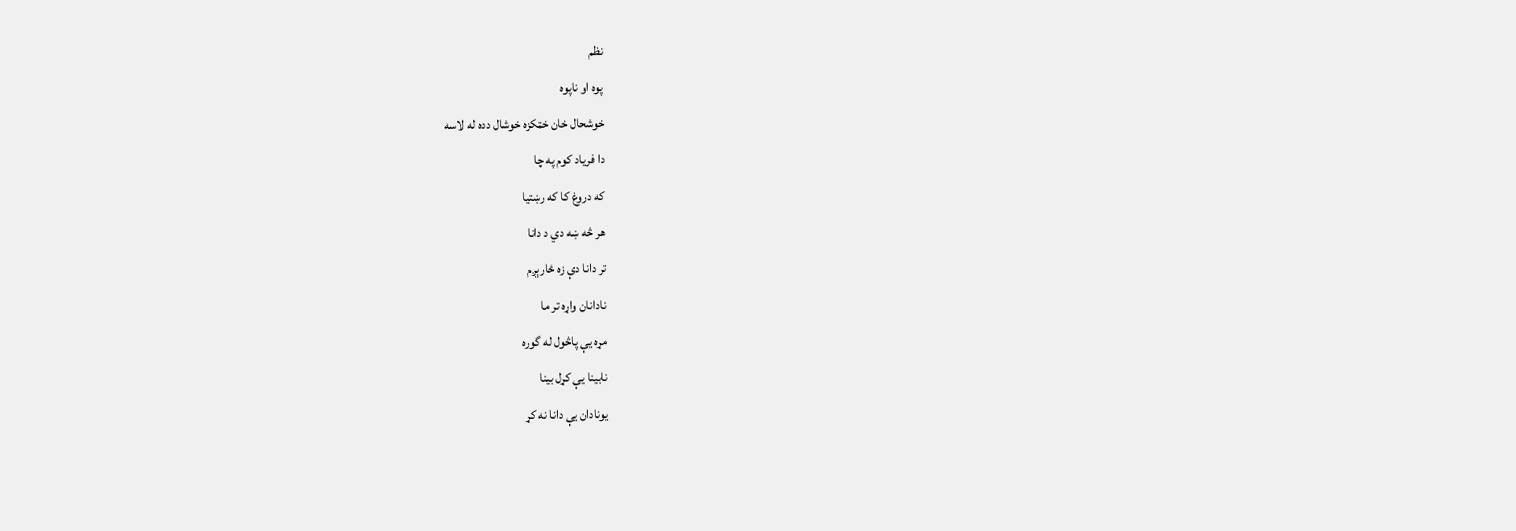نظم
پوه او ناپوه
خوشحال خان خټکزه خوشال دده له لاسه
دا فرياد کوم په چا
که دروغ کا که رښتيا
هر څه ښه دي د دانا
تر دانا دې زه ځارېږم
نادانان واړه تر ما
مړه يې پاڅول له گوره
نابينا يې کړل بينا
يونادان يې دانا نه کړ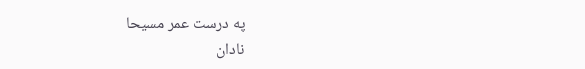په درست عمر مسيحا
نادان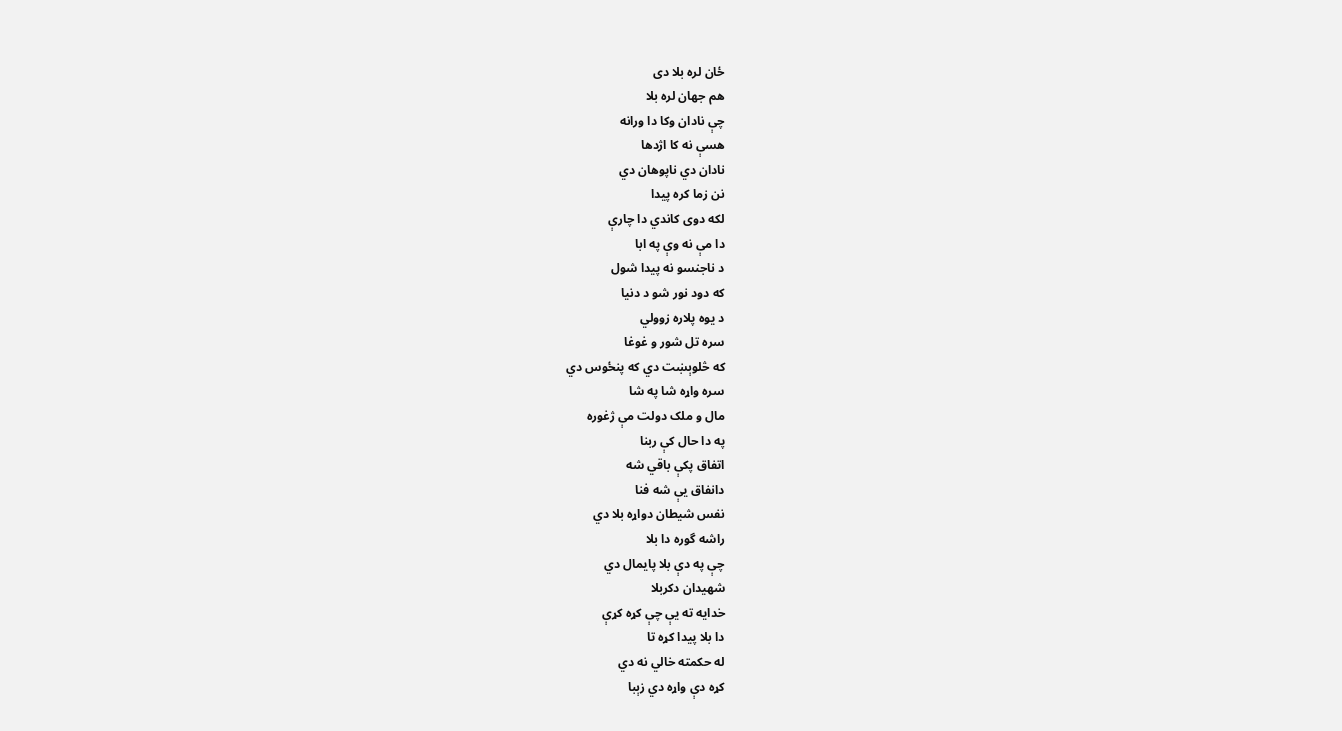ځان لره بلا دی
هم جهان لره بلا
چې نادان وکا دا ورانه
هسې نه کا اژدها
نادان دي ناپوهان دي
نن زما کره پيدا
لکه دوی کاندي دا چارې
دا مې نه وې په ابا
د ناجنسو نه پيدا شول
که دود نور شو د دنيا
د يوه پلاره زوولي
سره تل شور و غوغا
که څلوېښت دي که پنځوس دي
سره واړه شا په شا
مال و ملک دولت مې ژغوره
په دا حال کې ربنا
اتفاق پکې باقي شه
دانفاق يې شه فنا
نفس شيطان دواړه بلا دي
راشه گوره دا بلا
چې په دې بلا پايمال دي
شهيدان دکربلا
خدايه ته يې چې کړه کړې
دا بلا پيدا کړه تا
له حکمته خالي نه دي
کړه دې واړه دي زېبا